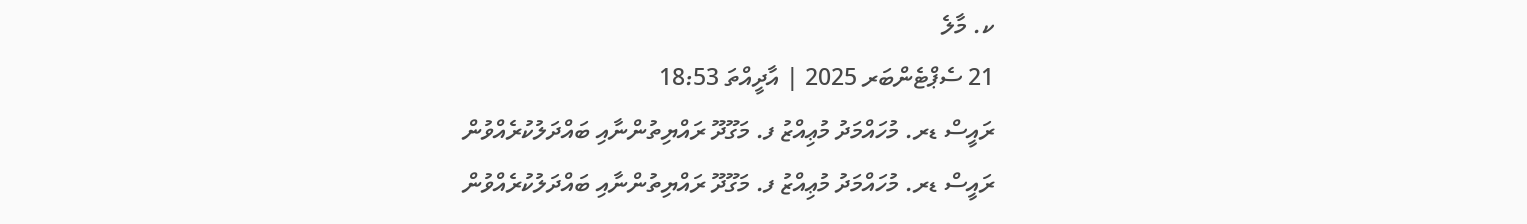ކ. މާލެ
21 ސެޕްޓެންބަރ 2025 | އާދީއްތަ 18:53
ރައީސް ޑރ. މުހައްމަދު މުޢިއްޒު ފ. މަގޫދޫ ރައްޔިތުންނާއި ބައްދަލުކުރެއްވުން
ރައީސް ޑރ. މުހައްމަދު މުޢިއްޒު ފ. މަގޫދޫ ރައްޔިތުންނާއި ބައްދަލުކުރެއްވުން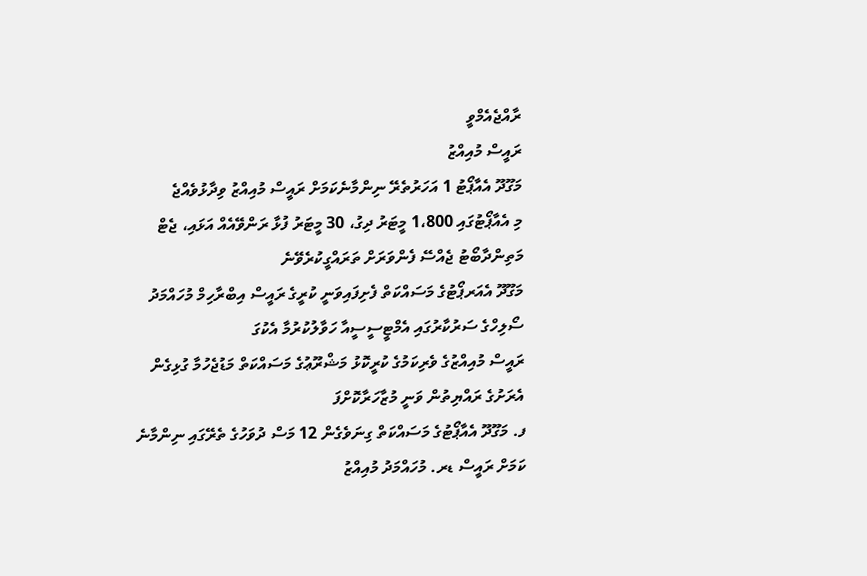ރާއްޖެއެމްވީ
ރައީސް މުއިއްޒު
މަގޫދޫ އެއާޕޯޓު 1 އަހަރުތެރޭ ނިންމާނެކަމަށް ރައީސް މުއިއްޒު ވިދާޅުވެއްޖެ
މި އެއާޕޯޓުގައި 1،800 މީޓަރު ދިގު، 30 މީޓަރު ފުޅާ ރަންވޭއެއް އަޅައި، ޖެޓް މަތިންދާބޯޓު ޖެއްސޭ ފެންވަރަށް ތަރައްގީކުރެވޭނެ
މަގޫދޫ އެއަރޕޯޓުގެ މަސައްކަތް ފެށިފައިވަނީ ކުރީގެ ރައީސް އިބްރާހިމް މުހައްމަދު ސޯލިހްގެ ސަރުކާރުގައި އެމްޓީސީސީއާ ހަވާލުކުރުމާ އެކުގަ
ރައީސް މުއިއްޒުގެ ވެރިކަމުގެ ކުރީކޮޅު މަޝްރޫޢުގެ މަސައްކަތް މަޑުޖެހުމާ ގުޅިގެން އެރަށުގެ ރައްޔިތުން ވަނީ މުޒާހަރާކޮށްފަ
ފ. މަގޫދޫ އެއާޕޯޓުގެ މަސައްކަތް ގިނަވެގެން 12 މަސް ދުވަހުގެ ތެރޭގައި ނިންމާނެ ކަމަށް ރައީސް ޑރ. މުހައްމަދު މުއިއްޒު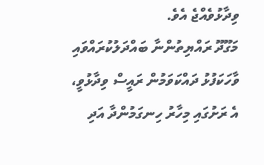ވިދާޅުވެއްޖެ އެވެ.
މަގޫދޫ ރައްޔިތުންނާ ބައްދަލުކުރައްވައި ވާހަކަފުޅު ދައްކަވަމުން ރައީސް ވިދާޅުވީ، އެ ރަށުގައި މިހާރު ހިނގަމުންދާ އަދި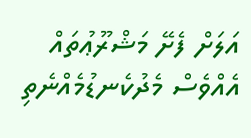އަލަށް ފެށޭ މަޝްރޫޢުތައް އެއްވެސް މެދުކެނޑުމެއްނެތި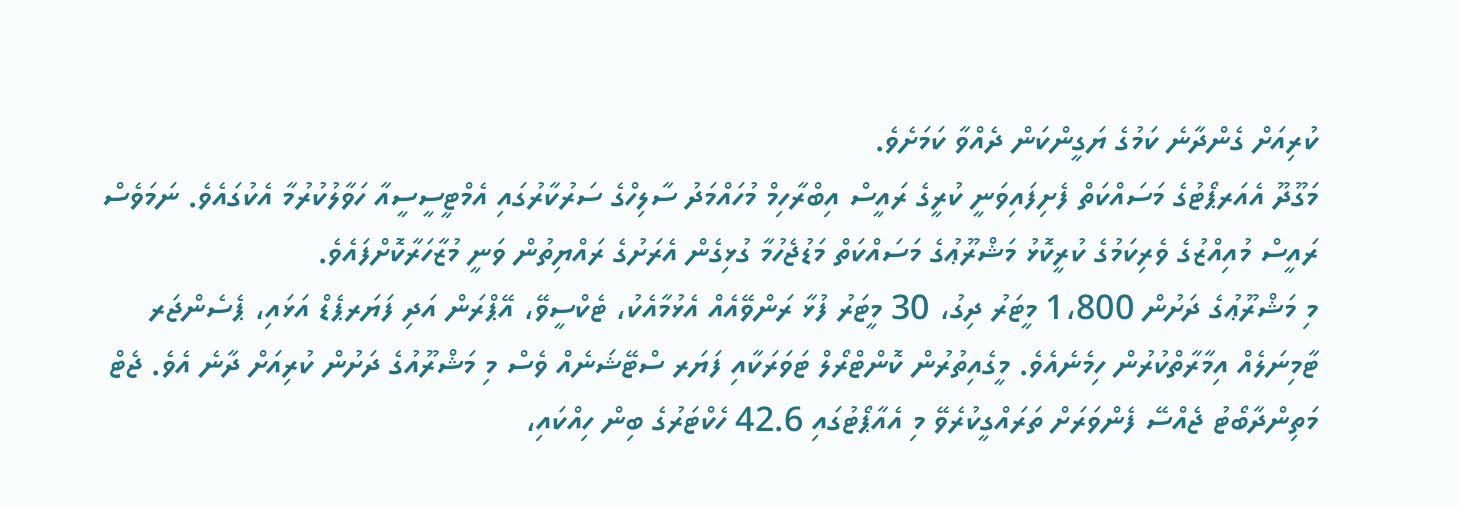ކުރިއަށް ގެންދާނެ ކަމުގެ ޔަގީންކަން ދެއްވާ ކަމަށެވެ.
މަގޫދޫ އެއަރޕޯޓުގެ މަސައްކަތް ފެށިފައިވަނީ ކުރީގެ ރައީސް އިބްރާހިމް މުހައްމަދު ސާލިހްގެ ސަރުކާރުގައި އެމްޓީސީސީއާ ހަވާލުކުރުމާ އެކުގައެވެ. ނަމަވެސް ރައީސް މުއިއްޒުގެ ވެރިކަމުގެ ކުރީކޮޅު މަޝްރޫޢުގެ މަސައްކަތް މަޑުޖެހުމާ ގުޅިގެން އެރަށުގެ ރައްޔިތުން ވަނީ މުޒާހަރާކޮށްފައެވެ.
މި މަޝްރޫޢުގެ ދަށުން 1،800 މީޓަރު ދިގު، 30 މީޓަރު ފުޅާ ރަންވޭއެއް އެޅުމާއެކު، ޓެކްސީވޭ، އޭޕްރަން އަދި ފަޔަރޕެޑް އަޅައި، ޕެސެންޖަރ ޓާމިނަލެއް އިމާރާތްކުރުން ހިމެނެއެވެ. މީގެއިތުރުން ކޮންޓްރޯލް ޓަވަރަކާއި ފަޔަރ ސްޓޭޝަނެއް ވެސް މި މަޝްރޫއުގެ ދަށުން ކުރިއަށް ދާނެ އެވެ. ޖެޓް މަތިންދާބޯޓު ޖެއްސޭ ފެންވަރަށް ތަރައްގީކުރެވޭ މި އެއާޕޯޓުގައި 42.6 ހެކްޓަރުގެ ބިން ހިއްކައި،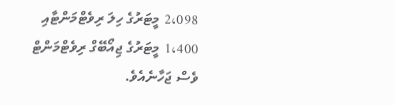2،098 މީޓަރުގެ ހިލަ ރިވެޓްމަންޓާއި 1،400 މީޓަރުގެ ޖިއޯބޭގް ރިވެޓްމަންޓް ވެސް ޖަހާނެއެވެ.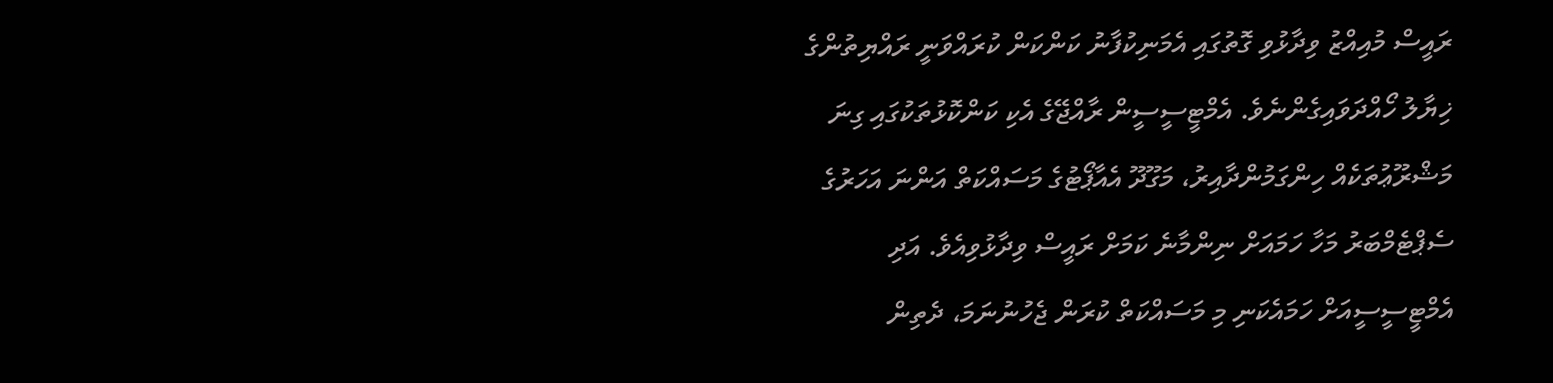ރައީސް މުއިއްޒު ވިދާޅުވި ގޮތުގައި އެމަނިކުފާނު ކަންކަން ކުރައްވަނީ ރައްޔިތުންގެ ޚިޔާލު ހޯއްދަވައިގެންނެވެ. އެމްޓީސީސީން ރާއްޖޭގެ އެކި ކަންކޮޅުތަކުގައި ގިނަ މަޝްރޫޢުތަކެއް ހިންގަމުންދާއިރު، މަގޫދޫ އެއާޕޯޓުގެ މަސައްކަތް އަންނަ އަހަރުގެ ސެޕްޓެމްބަރު މަހާ ހަމައަށް ނިންމާނެ ކަމަށް ރައީސް ވިދާޅުވިއެވެ. އަދި އެމްޓީސީސީއަށް ހަމައެކަނި މި މަސައްކަތް ކުރަން ޖެހުނުނަމަ، ދެތިން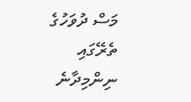މަސް ދުވަހުގެ ތެރޭގައި ނިންމިދާނެ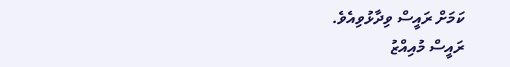ކަމަށް ރައީސް ވިދާޅުވިއެވެ.
ރައީސް މުއިއްޒު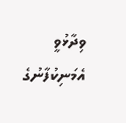ވިދާޅުވީ އެމަނިކުފާނުގެ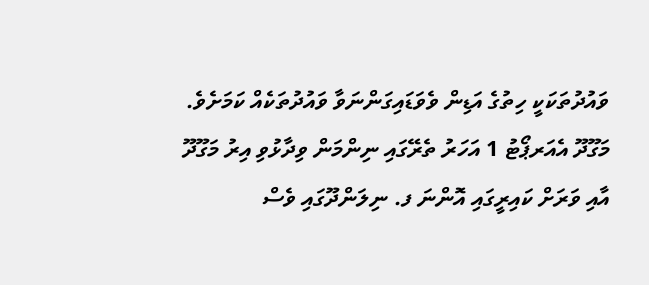ވައުދުތަކަކީ ހިތުގެ އަޑިން ވެވަޑައިގަންނަވާ ވައުދުތަކެއް ކަމަށެވެ.
މަގޫދޫ އެއަރޕޯޓު 1 އަހަރު ތެރޭގައި ނިންމަން ވިދާޅުވި އިރު މަގޫދޫ އާއި ވަރަށް ކައިރީގައި އޮންނަ ފ. ނިލަންދޫގައި ވެސް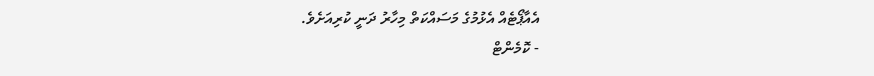އެއާޕޯޓެއް އެޅުމުގެ މަސައްކަތް މިހާރު ދަނީ ކުރިއަށެވެ.
- ކޮމެންޓް